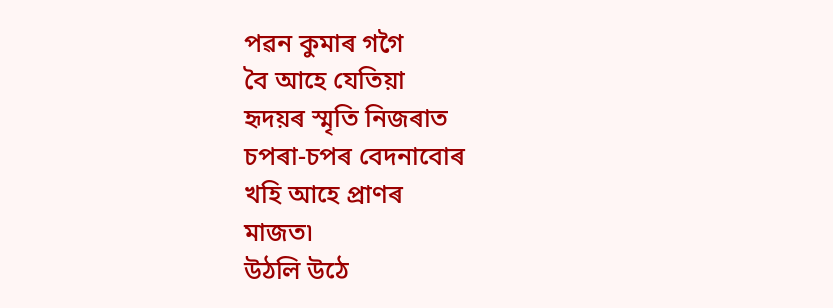পৱন কুমাৰ গগৈ
বৈ আহে যেতিয়া
হৃদয়ৰ স্মৃতি নিজৰাত
চপৰা-চপৰ বেদনাবোৰ
খহি আহে প্ৰাণৰ
মাজত৷
উঠলি উঠে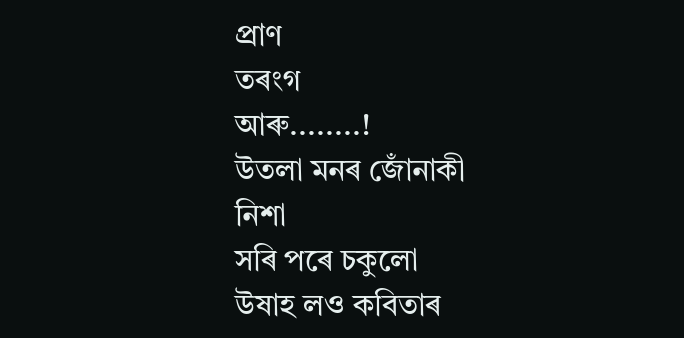প্ৰাণ
তৰংগ
আৰু........!
উতলা মনৰ জোঁনাকী
নিশা
সৰি পৰে চকুলো
উষাহ লও কবিতাৰ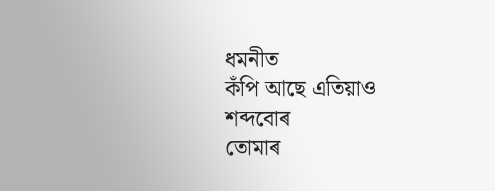ধমনীত
কঁপি আছে এতিয়াও
শব্দবোৰ
তোমাৰ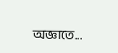অজ্ঞাতে...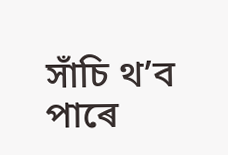সাঁচি থ’ব পাৰে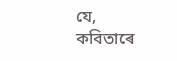যে,
কবিতাৰে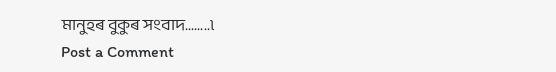মানুহৰ বুকুৰ সংবাদ........৷
Post a Comment